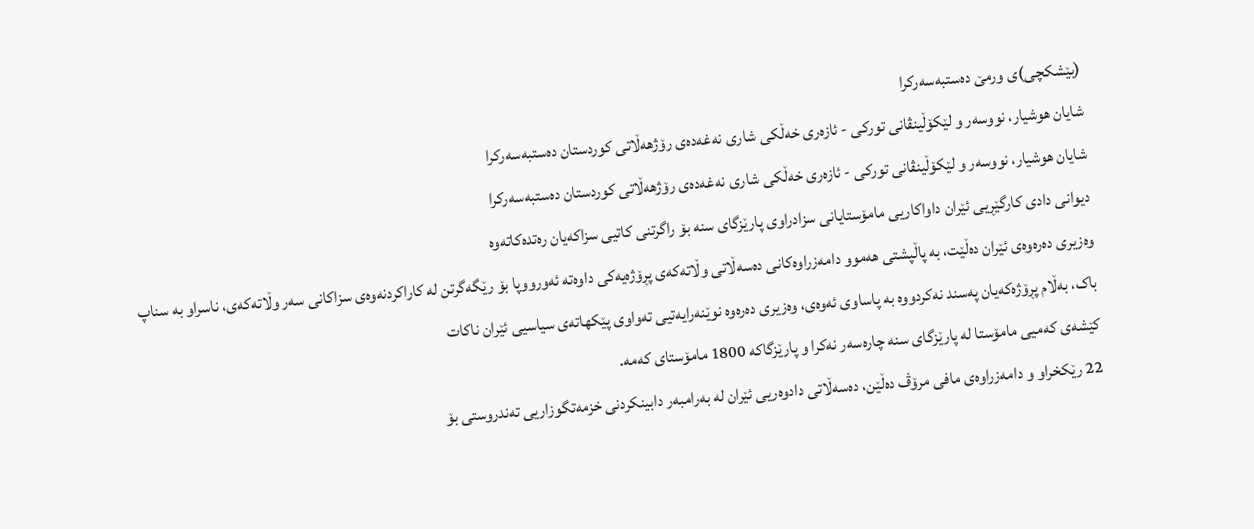(بێشکچی)ی ورمێ دەستبەسەرکرا
شایان هوشیار، نووسەر و لێکۆڵینڤانی تورکی - ئازەری خەڵکی شاری نەغەدەی رۆژهەڵاتی کوردستان دەستبەسەرکرا
شایان هوشیار، نووسەر و لێکۆڵینڤانی تورکی - ئازەری خەڵکی شاری نەغەدەی رۆژهەڵاتی کوردستان دەستبەسەرکرا
دیوانی دادی کارگێڕیی ئێران داواکاریی مامۆستایانی سزادراوی پارێزگای سنە بۆ راگرتنی کاتیی سزاکەیان رەتدەکاتەوە
وەزیری دەرەوەی ئێران دەڵێت، بە پاڵپشتی هەموو دامەزراوەکانی دەسەڵاتی وڵاتەکەی پڕۆژەیەکی داوەتە ئەورووپا بۆ رێگەگرتن لە کاراکردنەوەی سزاکانی سەر وڵاتەکەی، ناسراو بە سناپ باک، بەڵام پڕۆژەکەیان پەسند نەکردووە بە پاساوی ئەوەی، وەزیری دەرەوە نوێنەرایەتیی تەواوی پێکهاتەی سیاسیی ئێران ناکات
کێشەی کەمیی مامۆستا لە پارێزگای سنە چارەسەر نەکرا و پارێزگاکە 1800 مامۆستای کەمە.
22 رێکخراو و دامەزراوەی مافی مرۆڤ دەڵێن، دەسەڵاتی دادوەریی ئێران لە بەرامبەر دابینکردنی خزمەتگوزاریی تەندروستی بۆ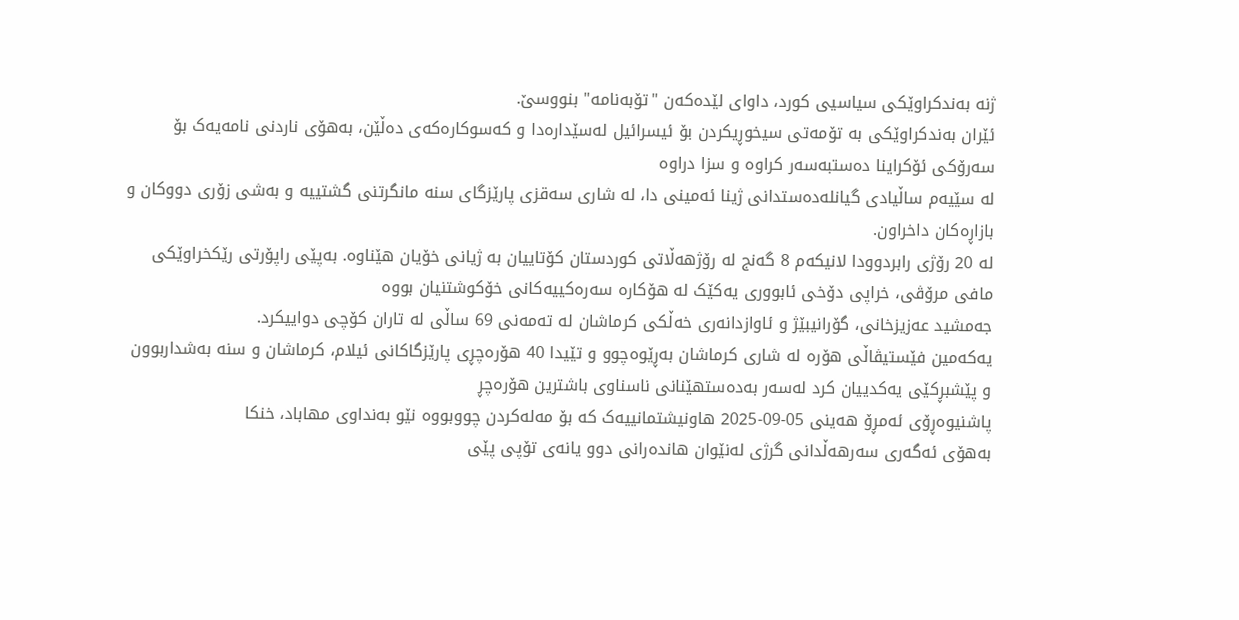ژنە بەندکراوێکی سیاسیی کورد، داوای لێدەکەن "تۆبەنامە" بنووسێ.
ئێران بەندکراوێکی بە تۆمەتی سیخوڕیکردن بۆ ئیسرائیل لەسێدارەدا و کەسوکارەکەی دەڵێن، بەهۆی ناردنی نامەیەک بۆ سەرۆکی ئۆکراینا دەستبەسەر کراوە و سزا دراوە
لە سێیەم ساڵیادی گیانلەدەستدانی ژینا ئەمینی دا، لە شاری سەقزی پارێزگای سنە مانگرتنی گشتییە و بەشی زۆری دووکان و بازاڕەکان داخراون.
لە 20 رۆژی رابردوودا لانیکەم 8 گەنج لە رۆژهەڵاتی کوردستان کۆتاییان بە ژیانی خۆیان هێناوە. بەپێی راپۆرتی رێکخراوێکی مافی مرۆڤی، خراپی دۆخی ئابووری یەکێک لە هۆکارە سەرەکییەکانی خۆکوشتنیان بووە
جەمشید عەزیزخانی، گۆرانیبێژ و ئاوازدانەری خەڵکی کرماشان لە تەمەنی 69 ساڵی لە تاران کۆچی دواییکرد.
یەکەمین فێستیڤاڵی هۆرە لە شاری کرماشان بەڕێوەچوو و تێیدا 40 هۆرەچڕی پارێزگاکانی ئیلام، کرماشان و سنە بەشداربوون و پێشبڕکێی یەکدییان کرد لەسەر بەدەستهێنانی ناسناوی باشترین هۆرەچڕ
پاشنیوەڕۆی ئەمڕۆ هەینی 05-09-2025 هاونیشتمانییەک کە بۆ مەلەکردن چووبووە نێو بەنداوی مهاباد، خنکا
بەهۆی ئەگەری سەرهەڵدانی گرژی لەنێوان هاندەرانی دوو یانەی تۆپی پێی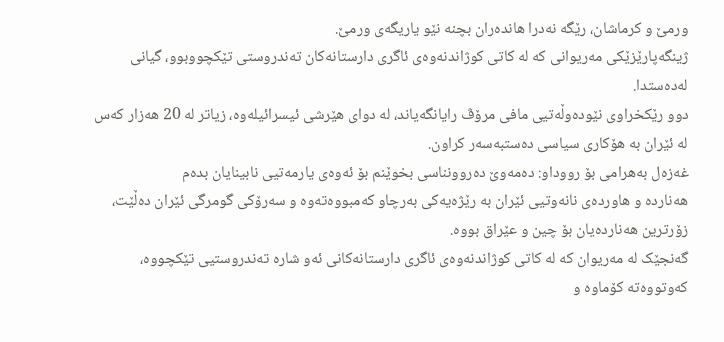ورمێ و کرماشان، رێگە نەدرا هاندەران بچنە نێو یاریگەی ورمێ.
ژینگەپارێزێکی مەریوانی کە لە کاتی کوژاندنەوەی ئاگری دارستانەکان تەندروستی تێکچووبوو، گیانی لەدەستدا.
دوو رێکخراوی نێودەوڵەتیی مافی مرۆڤ رایانگەیاند، لە دوای هێرشی ئیسرائیلەوە، زیاتر لە 20 هەزار کەس لە ئێران بە هۆکاری سیاسی دەستبەسەر کراون.
غەزەل بەهرامی بۆ رووداو: دەمەوێ دەروونناسی بخوێنم بۆ ئەوەی یارمەتیی نابینایان بدەم
هەناردە و هاوردەی نانەوتیی ئێران بە رێژەیەکی بەرچاو کەمبووەتەوە و سەرۆکی گومرگی ئێران دەڵێت، زۆرترین هەناردەیان بۆ چین و عێراق بووە.
گەنجێک لە مەریوان کە لە کاتی کوژاندنەوەی ئاگری دارستانەکانی ئەو شارە تەندروستیی تێکچووە، کەوتووەتە کۆماوە و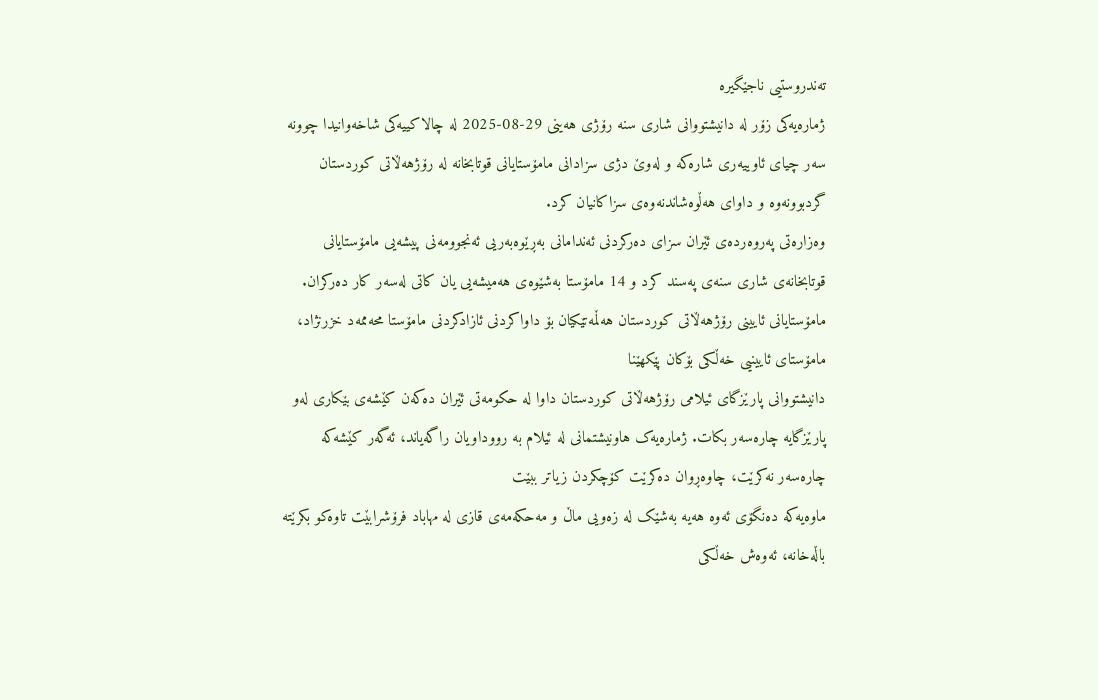تەندروستیی ناجێگیرە
ژمارەیەکی زۆر لە دانیشتووانی شاری سنە رۆژی هەینی 29-08-2025 لە چالاکییەکی شاخەوانیدا چوونە سەر چیای ئاوییەری شارەکە و لەوێ دژی سزادانی مامۆستایانی قوتابخانە لە رۆژهەڵاتی کوردستان گردبوونەوە و داوای هەڵوەشاندنەوەی سزاکانیان کرد.
وەزارەتی پەروەردەی ئێران سزای دەرکردنی ئەندامانی بەڕێوەبەریی ئەنجوومەنی پیشەیی مامۆستایانی قوتابخانەی شاری سنەی پەسند کرد و 14 مامۆستا بەشێوەی هەمیشەیی یان کاتی لەسەر کار دەرکران.
مامۆستایانی ئایینی رۆژهەڵاتی کوردستان هەڵمەتێکیان بۆ داواکردنی ئازادکردنی مامۆستا محەممەد خزرنژاد، مامۆستای ئایینیی خەڵکی بۆکان پێکهێنا
دانیشتووانی پارێزگای ئیلامی رۆژهەڵاتی کوردستان داوا لە حکومەتی ئێران دەکەن کێشەی بێکاری لەو پارێزگایە چارەسەر بکات. ژمارەیەک هاونیشتمانی لە ئیلام بە رووداویان راگەیاند، ئەگەر کێشەکە چارەسەر نەکرێت، چاوەڕوان دەکرێت کۆچکردن زیاتر ببێت
ماوەیەکە دەنگۆی ئەوە هەیە بەشێک لە زەویی ماڵ و مەحکەمەی قازی لە مهاباد فرۆشرابێت تاوەکو بکرێتە باڵەخانە، ئەوەش خەڵکی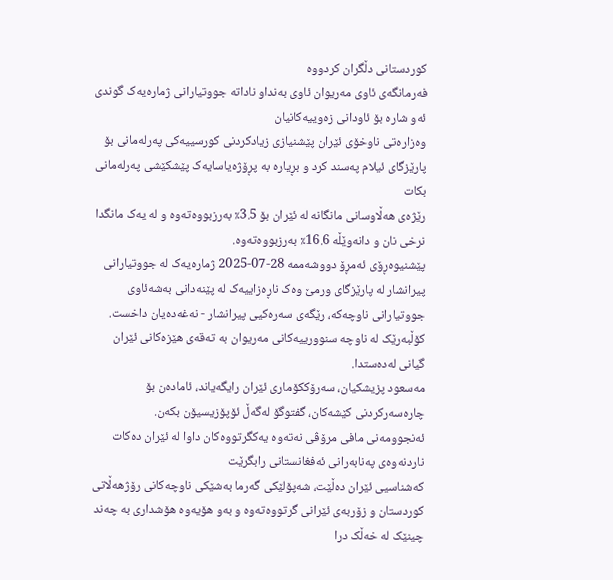کوردستانی دڵگران کردووە
فەرمانگەی ئاوی مەریوان ئاوی بەنداو ناداتە جووتیارانی ژمارەیەک گوندی ئەو شارە بۆ ئاودانی زەوییەکانیان
وەزارەتی ناوخۆی ئێران پێشنیازی زیادکردنی کورسییەکی پەرلەمانی بۆ پارێزگای ئیلام پەسند کرد و بڕیارە بە پڕۆژەیاسایەک پێشکێشی پەرلەمانی بکات
رێژەی هەڵاوسانی مانگانە لە ئێران بۆ 3.5٪ بەرزبووەتەوە و لە یەک مانگدا نرخی نان و دانەوێڵە 16.6٪ بەرزبووەتەوە.
پێشنیوەڕۆی ئەمڕۆ دووشەممە 28-07-2025 ژمارەیەک لە جووتیارانی پیرانشار لە پارێزگای ورمێ وەک ناڕەزاییەک لە پێنەدانی بەشەئاوی جووتیارانی ناوچەکە، رێگەی سەرەکیی پیرانشار - نەغەدەیان داخست.
کۆڵبەرێک لە ناوچە سنوورییەکانی مەریوان بە تەقەی هێزەکانی ئێران گیانی لەدەستدا.
مەسعود پزیشکیان، سەرۆککۆماری ئێران رایگەیاند، ئامادەن بۆ چارەسەرکردنی کێشەکان، گفتوگۆ لەگەڵ ئۆپۆزیسیۆن بکەن.
ئەنجوومەنی مافی مرۆڤی نەتەوە یەکگرتووەکان داوا لە ئێران دەکات ناردنەوەی پەنابەرانی ئەفغانستانی رابگرێت
کەشناسیی ئێران دەڵێت، شەپۆلێکی گەرما بەشێکی ناوچەکانی رۆژهەڵاتی کوردستان و زۆربەی ئێرانی گرتووەتەوە و بەو هۆیەوە هۆشداری بە چەند چینێک لە خەڵک درا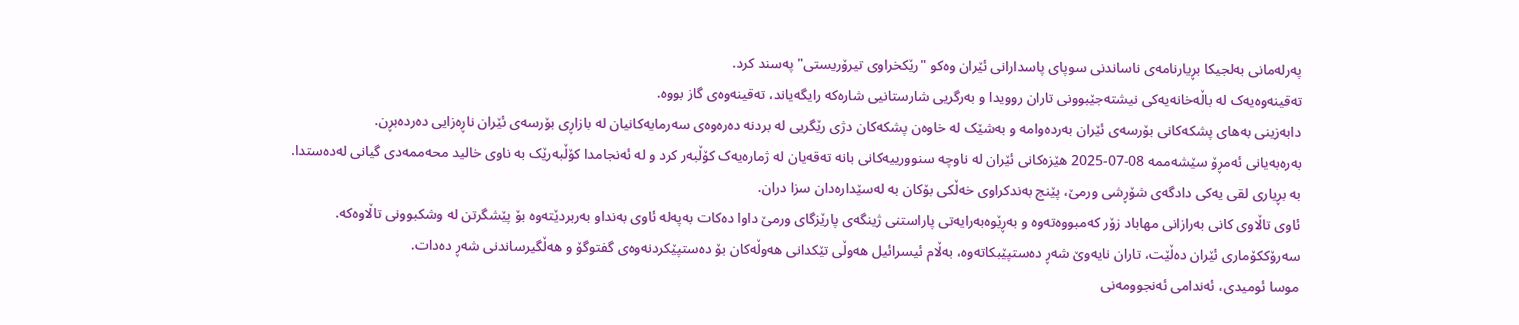پەرلەمانی بەلجیکا بڕیارنامەی ناساندنی سوپای پاسدارانی ئێران وەکو "رێکخراوی تیرۆریستی" پەسند کرد.
تەقینەوەیەک لە باڵەخانەیەکی نیشتەجێبوونی تاران روویدا و بەرگریی شارستانیی شارەکە رایگەیاند، تەقینەوەی گاز بووە.
دابەزینی بەهای پشکەکانی بۆرسەی ئێران بەردەوامە و بەشێک لە خاوەن پشکەکان دژی رێگریی لە بردنە دەرەوەی سەرمایەکانیان لە بازاڕی بۆرسەی ئێران ناڕەزایی دەردەبڕن.
بەرەبەیانی ئەمڕۆ سێشەممە 08-07-2025 هێزەکانی ئێران لە ناوچە سنوورییەکانی بانە تەقەیان لە ژمارەیەک کۆڵبەر کرد و لە ئەنجامدا کۆڵبەرێک بە ناوی خالید محەممەدی گیانی لەدەستدا.
بە بڕیاری لقی یەکی دادگەی شۆڕشی ورمێ، پێنج بەندکراوی خەڵکی بۆکان بە لەسێدارەدان سزا دران.
ئاوی تاڵاوی کانی بەرازانی مهاباد زۆر کەمبووەتەوە و بەڕێوەبەرایەتی پاراستنی ژینگەی پارێزگای ورمێ داوا دەکات بەپەلە ئاوی بەنداو بەربردێتەوە بۆ پێشگرتن لە وشکبوونی تاڵاوەکە.
سەرۆککۆماری ئێران دەڵێت، تاران نایەوێ شەڕ دەستپێبکاتەوە، بەڵام ئیسرائیل هەوڵی تێکدانی هەوڵەکان بۆ دەستپێکردنەوەی گفتوگۆ و هەڵگیرساندنی شەڕ دەدات.
موسا ئومیدی، ئەندامی ئەنجوومەنی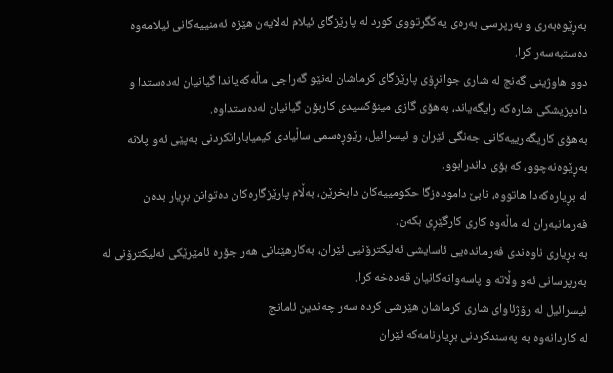بەڕێوەبەری و بەرپرسی بەرەی یەکگرتووی کورد لە پارێزگای ئیلام لەلایەن هێزە ئەمنییەکانی ئیلامەوە دەستبەسەر کرا.
دوو هاوژینی گەنج لە شاری جوانڕۆی پارێزگای کرماشان لەنێو گەراجی ماڵەکەیاندا گیانیان لەدەستدا و دادپزیشکی شارەکە رایگەیاند، بەهۆی گازی مینۆکسیدی کاربۆن گیانیان لەدەستداوە.
بەهۆی کاریگەرییەکانی جەنگی ئێران و ئیسرائیل، رێوڕەسمی ساڵیادی کیمیابارانکردنی بەپێی ئەو پلانە بەڕێوەنەچوو، کە بۆی داندرابوو.
لە بڕیارەکەدا هاتووە، نابێ دامودەزگا حکومییەکان دابخرێن، بەڵام پارێزگارەکان دەتوانن بڕیار بدەن فەرمانبەران لە ماڵەوە کاری کارگێڕی بکەن.
بە بڕیاری ناوەندی فەرماندەیی ئاسایشی ئەلیکترۆنیی ئێران، بەکارهێنانی هەر جۆرە ئامێرێکی ئەلیکترۆنی لە بەرپرسانی ئەو وڵاتە و پاسەوانەکانیان قەدەخە کرا.
ئیسرائیل لە رۆژئاوای شاری کرماشان هێرشی کردە سەر چەندین ئامانج
لە کاردانەوە بە پەسندکردنی بڕیارنامەکە ئێران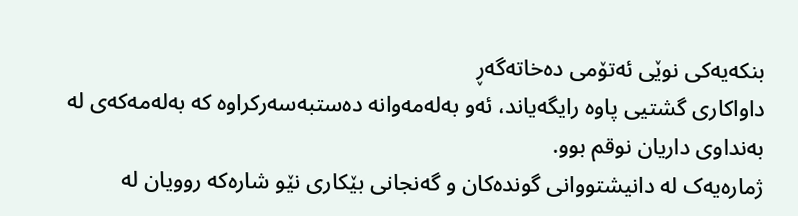بنکەیەکی نوێی ئەتۆمی دەخاتەگەڕ
داواکاری گشتیی پاوە رایگەیاند، ئەو بەلەمەوانە دەستبەسەرکراوە کە بەلەمەکەی لە بەنداوی داریان نوقم بوو.
ژمارەیەک لە دانیشتووانی گوندەکان و گەنجانی بێکاری نێو شارەکە روویان لە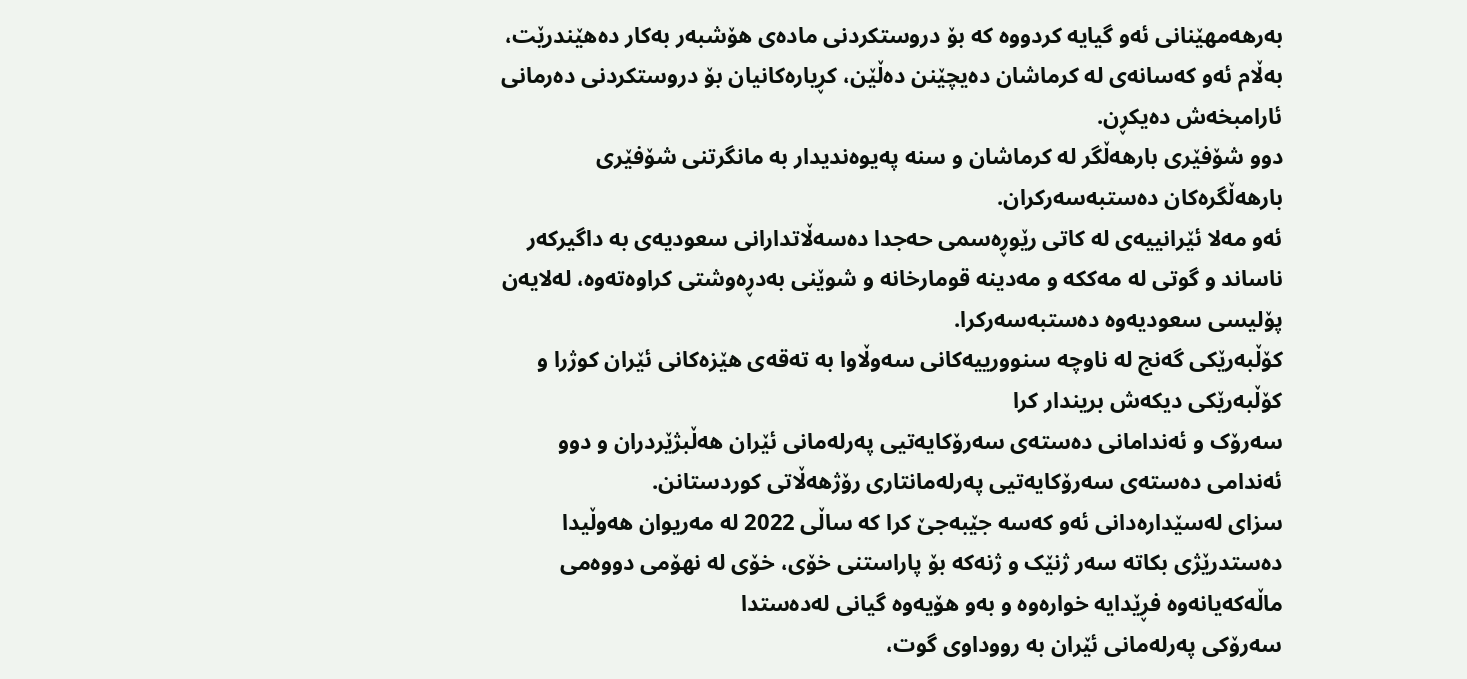بەرهەمهێنانی ئەو گیایە کردووە کە بۆ دروستکردنی مادەی هۆشبەر بەکار دەهێندرێت، بەڵام ئەو کەسانەی لە کرماشان دەیچێنن دەڵێن، کڕیارەکانیان بۆ دروستکردنی دەرمانی ئارامبخەش دەیکڕن.
دوو شۆفێری بارهەڵگر لە کرماشان و سنە پەیوەندیدار بە مانگرتنی شۆفێری بارهەڵگرەکان دەستبەسەرکران.
ئەو مەلا ئێرانییەی لە کاتی رێوڕەسمی حەجدا دەسەڵاتدارانی سعودیەی بە داگیرکەر ناساند و گوتی لە مەککە و مەدینە قومارخانە و شوێنی بەدڕەوشتی کراوەتەوە، لەلایەن پۆلیسی سعودیەوە دەستبەسەرکرا.
کۆڵبەرێکی گەنج لە ناوچە سنوورییەکانی سەوڵاوا بە تەقەی هێزەکانی ئێران کوژرا و کۆڵبەرێکی دیکەش بریندار کرا
سەرۆک و ئەندامانی دەستەی سەرۆکایەتیی پەرلەمانی ئێران هەڵبژێردران و دوو ئەندامی دەستەی سەرۆکایەتیی پەرلەمانتاری رۆژهەڵاتی کوردستانن.
سزای لەسێدارەدانی ئەو کەسە جێبەجێ کرا کە ساڵی 2022 لە مەریوان هەوڵیدا دەستدرێژی بکاتە سەر ژنێک و ژنەکە بۆ پاراستنی خۆی، خۆی لە نهۆمی دووەمی ماڵەکەیانەوە فڕێدایە خوارەوە و بەو هۆیەوە گیانی لەدەستدا
سەرۆکی پەرلەمانی ئێران بە رووداوی گوت،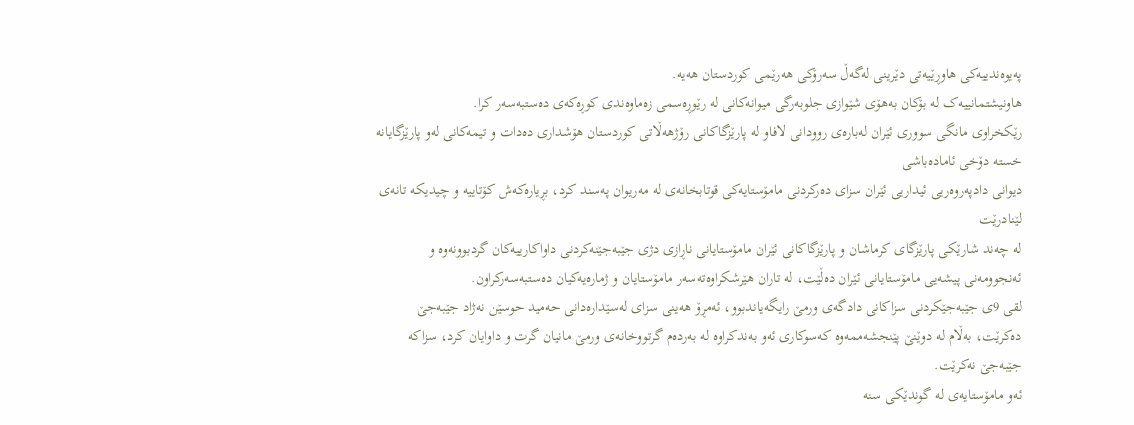پەیوەندییەکی هاوڕێیەتی دێرینی لەگەڵ سەرۆکی هەرێمی کوردستان هەیە.
هاونیشتمانییەک لە بۆکان بەهۆی شێوازی جلوبەرگی میوانەکانی لە رێوڕەسمی زەماوەندی کوڕەکەی دەستبەسەر کرا.
رێکخراوی مانگی سووری ئێران لەبارەی روودانی لافاو لە پارێزگاکانی رۆژهەڵاتی کوردستان هۆشداری دەدات و تیمەکانی لەو پارێزگایانە خستە دۆخی ئامادەباشی
دیوانی دادپەروەریی ئیداریی ئێران سزای دەرکردنی مامۆستایەکی قوتابخانەی لە مەریوان پەسند کرد، بڕیارەکەش کۆتاییە و چیدیکە تانەی لێنادرێت
لە چەند شارێکی پارێزگای کرماشان و پارێزگاکانی ئێران مامۆستایانی ناڕازی دژی جێبەجێنەکردنی داواکارییەکان گردبوونەوە و ئەنجوومەنی پیشەیی مامۆستایانی ئێران دەڵێت، لە تاران هێرشکراوەتەسەر مامۆستایان و ژمارەیەکیان دەستبەسەرکراون.
لقی 9ی جێبەجێکردنی سزاکانی دادگەی ورمێ رایگەیاندبوو، ئەمڕۆ هەینی سزای لەسێدارەدانی حەمید حوسێن نەژاد جێبەجێ دەکرێت، بەڵام لە دوێنێ پێنجشەممەوە کەسوکاری ئەو بەندکراوە لە بەردەم گرتووخانەی ورمێ مانیان گرت و داوایان کرد، سزاکە جێبەجێ نەکرێت.
ئەو مامۆستایەی لە گوندێکی سنە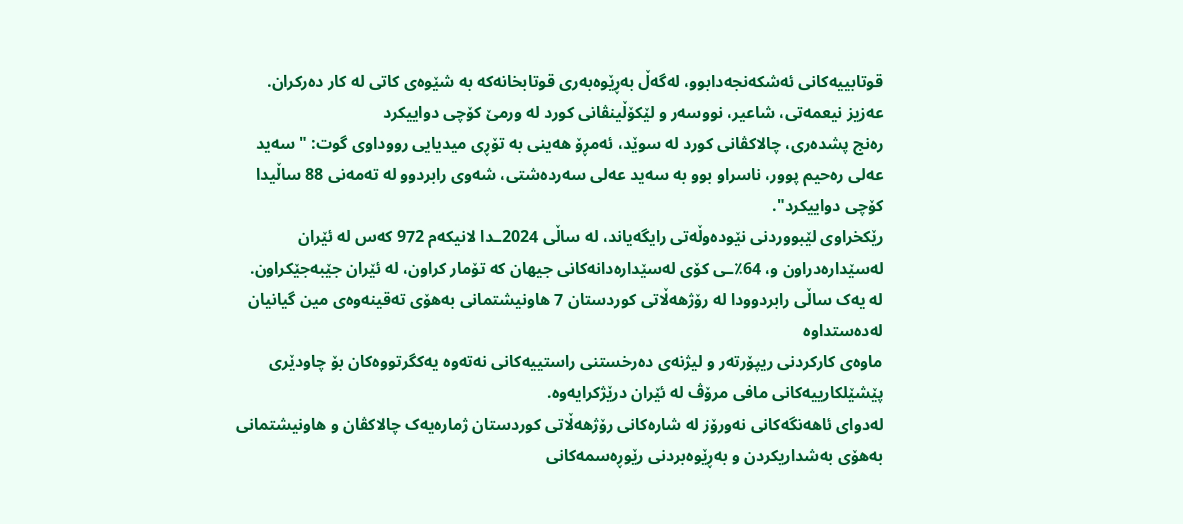قوتابییەکانی ئەشکەنجەدابوو، لەگەڵ بەڕێوەبەری قوتابخانەکە بە شێوەی کاتی لە کار دەرکران.
عەزیز نیعمەتی، شاعیر، نووسەر و لێکۆڵینڤانی کورد لە ورمێ کۆچی دواییکرد
رەنج پشدەری، چالاکڤانی کورد لە سوێد، ئەمڕۆ هەینی بە تۆڕی میدیایی رووداوی گوت: "سەید عەلی رەحیم پوور، ناسراو بوو بە سەید عەلی سەردەشتی، شەوی رابردوو لە تەمەنی 88 ساڵیدا کۆچی دواییکرد".
رێکخراوی لێبووردنی نێودەوڵەتی رایگەیاند، لە ساڵی 2024ـدا لانیکەم 972 کەس لە ئێران لەسێدارەدراون و، 64٪ـی کۆی لەسێدارەدانەکانی جیهان کە تۆمار کراون، لە ئێران جێبەجێکراون.
لە یەک ساڵی رابردوودا لە رۆژهەڵاتی کوردستان 7 هاونیشتمانی بەهۆی تەقینەوەی مین گیانیان لەدەستداوە
ماوەی کارکردنی ریپۆرتەر و لیژنەی دەرخستنی راستییەکانی نەتەوە یەکگرتووەکان بۆ چاودێری پێشێلکارییەکانی مافی مرۆڤ لە ئێران درێژکرایەوە.
لەدوای ئاهەنگەکانی نەورۆز لە شارەکانی رۆژهەڵاتی کوردستان ژمارەیەک چالاکڤان و هاونیشتمانی بەهۆی بەشداریکردن و بەڕێوەبردنی رێوڕەسمەکانی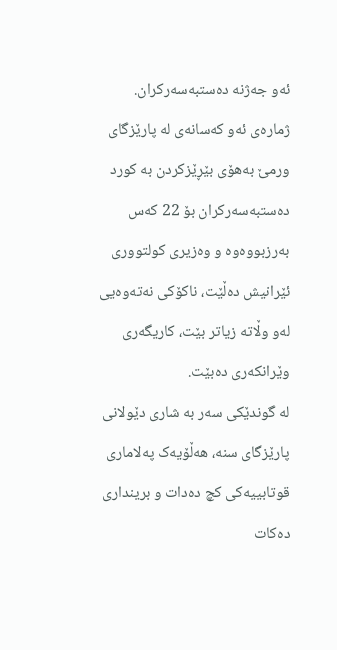ئەو جەژنە دەستبەسەرکران.
ژمارەی ئەو کەسانەی لە پارێزگای ورمێ بەهۆی بێڕێزکردن بە کورد دەستبەسەرکران بۆ 22 کەس بەرزبووەوە و وەزیری کولتووری ئێرانیش دەڵێت، ناکۆکی نەتەوەیی لەو وڵاتە زیاتر بێت، کاریگەری وێرانکەری دەبێت.
لە گوندێکی سەر بە شاری دێولانی پارێزگای سنە، هەڵۆیەک پەلاماری قوتابییەکی کچ دەدات و برینداری دەکات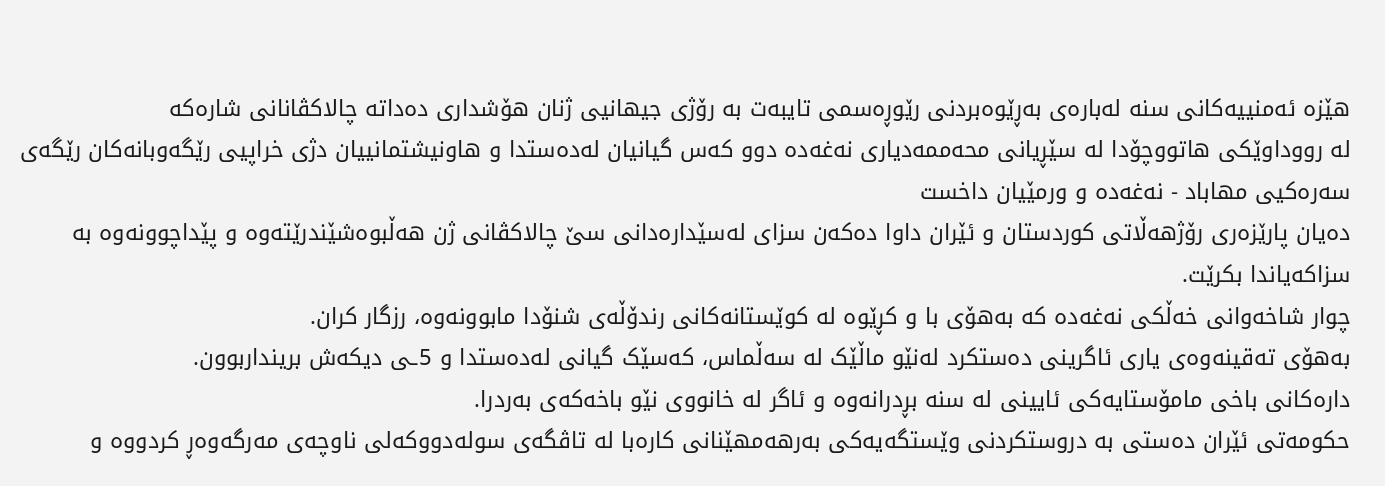هێزە ئەمنییەکانی سنە لەبارەی بەڕێوەبردنی رێوڕەسمی تایبەت بە رۆژی جیهانیی ژنان هۆشداری دەداتە چالاکڤانانی شارەکە
لە رووداوێکی هاتووچۆدا لە سێڕیانی محەممەدیاری نەغەدە دوو کەس گیانیان لەدەستدا و هاونیشتمانییان دژی خراپیی رێگەوبانەکان رێگەی سەرەکیی مهاباد - نەغەدە و ورمێیان داخست
دەیان پارێزەری رۆژهەڵاتی کوردستان و ئێران داوا دەکەن سزای لەسێدارەدانی سێ چالاکڤانی ژن هەڵبوەشێندرێتەوە و پێداچوونەوە بە سزاکەیاندا بکرێت.
چوار شاخەوانی خەڵکی نەغەدە کە بەهۆی با و کڕێوە لە کوێستانەکانی رندۆڵەی شنۆدا مابوونەوە، رزگار کران.
بەهۆی تەقینەوەی یاری ئاگرینی دەستکرد لەنێو ماڵێک لە سەڵماس، کەسێک گیانی لەدەستدا و 5ـی دیکەش برینداربوون.
دارەکانی باخی مامۆستایەکی ئایینی لە سنە بڕدرانەوە و ئاگر لە خانووی نێو باخەکەی بەردرا.
حکومەتی ئێران دەستی بە دروستکردنی وێستگەیەکی بەرهەمهێنانی کارەبا لە تاڤگەی سولەدووکەلی ناوچەی مەرگەوەڕ کردووە و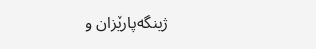ژینگەپارێزان و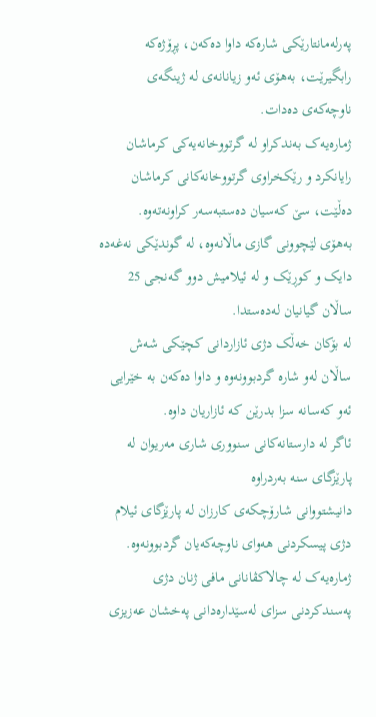پەرلەمانتارێکی شارەکە داوا دەکەن، پڕۆژەکە رابگیرێت، بەهۆی ئەو زیانانەی لە ژینگەی ناوچەکەی دەدات.
ژمارەیەک بەندکراو لە گرتووخانەیەکی کرماشان رایانکرد و رێکخراوی گرتووخانەکانی کرماشان دەڵێت، سێ کەسیان دەستبەسەر کراونەتەوە.
بەهۆی لێچوونی گازی ماڵانەوە، لە گوندێکی نەغەدە دایک و کوڕێک و لە ئیلامیش دوو گەنجی 25 ساڵان گیانیان لەدەستدا.
لە بۆکان خەڵک دژی ئازاردانی کچێکی شەش ساڵان لەو شارە گردبوونەوە و داوا دەکەن بە خێرایی ئەو کەسانە سزا بدرێن کە ئازاریان داوە.
ئاگر لە دارستانەکانی سنووری شاری مەریوان لە پارێزگای سنە بەردراوە
دانیشتووانی شارۆچکەی کارزان لە پارێزگای ئیلام دژی پیسکردنی هەوای ناوچەکەیان گردبوونەوە.
ژمارەیەک لە چالاکڤانانی مافی ژنان دژی پەسندکردنی سزای لەسێدارەدانی پەخشان عەزیزی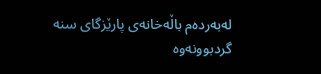لەبەردەم باڵەخانەی پارێزگای سنە گردبوونەوە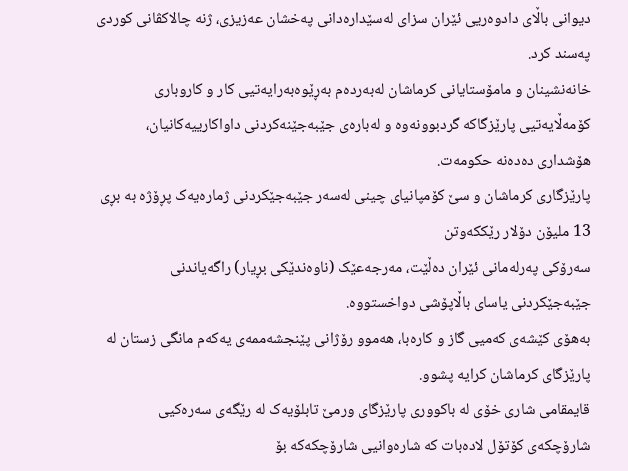دیوانی باڵای دادوەریی ئێران سزای لەسێدارەدانی پەخشان عەزیزی، ژنە چالاکڤانی کوردی پەسند کرد.
خانەنشینان و مامۆستایانی کرماشان لەبەردەم بەڕێوەبەرایەتیی کار و کاروباری کۆمەڵایەتیی پارێزگاکە گردبوونەوە و لەبارەی جێبەجێنەکردنی داواکارییەکانیان، هۆشداری دەدەنە حکومەت.
پارێزگاری کرماشان و سێ کۆمپانیای چینی لەسەر جێبەجێکردنی ژمارەیەک پڕۆژە بە بڕی 13 ملیۆن دۆلار رێککەوتن
سەرۆکی پەرلەمانی ئێران دەڵێت، مەرجەعێک (ناوەندێکی بڕیار) راگەیاندنی جێبەجێکردنی یاسای باڵاپۆشی دواخستووە.
بەهۆی کێشەی کەمیی گاز و کارەبا، هەموو رۆژانی پێنجشەممەی یەکەم مانگی زستان لە پارێزگای کرماشان کرایە پشوو.
قایمقامی شاری خۆی لە باکووری پارێزگای ورمێ تابلۆیەک لە رێگەی سەرەکیی شارۆچکەی کۆتۆل لادەبات کە شارەوانیی شارۆچکەکە بۆ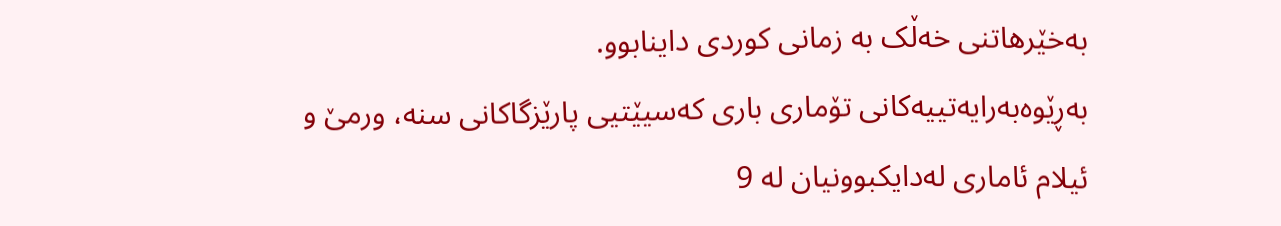بەخێرهاتنی خەڵک بە زمانی کوردی داینابوو.
بەڕێوەبەرایەتییەکانی تۆماری باری کەسیێتیی پارێزگاکانی سنە، ورمێ و ئیلام ئاماری لەدایکبوونیان لە 9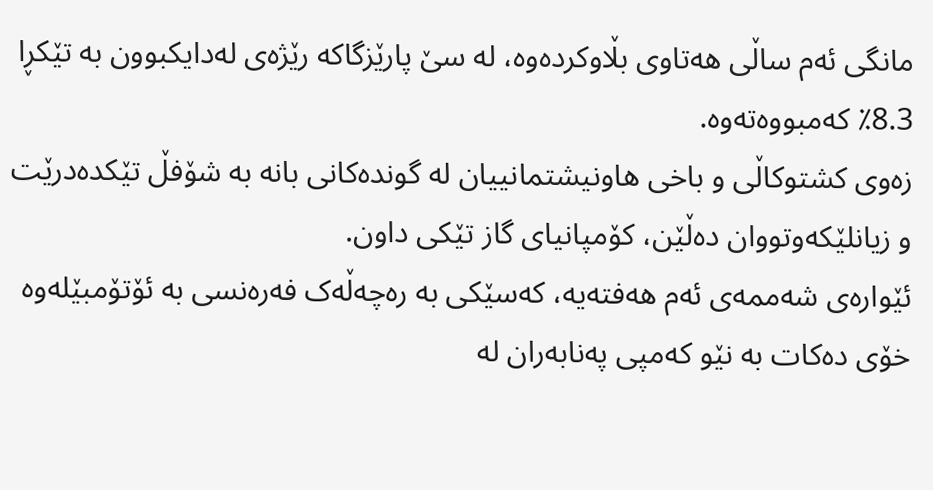مانگی ئەم ساڵی هەتاوی بڵاوکردەوە، لە سێ پارێزگاکە رێژەی لەدایکبوون بە تێکڕا 8.3٪ کەمبووەتەوە.
زەوی کشتوکاڵی و باخی هاونیشتمانییان لە گوندەکانی بانە بە شۆفڵ تێکدەدرێت و زیانلێکەوتووان دەڵێن، کۆمپانیای گاز تێکی داون.
ئێوارەی شەممەی ئەم هەفتەیە، کەسێکی بە رەچەڵەک فەرەنسی بە ئۆتۆمبێلەوە خۆی دەکات بە نێو کەمپی پەنابەران لە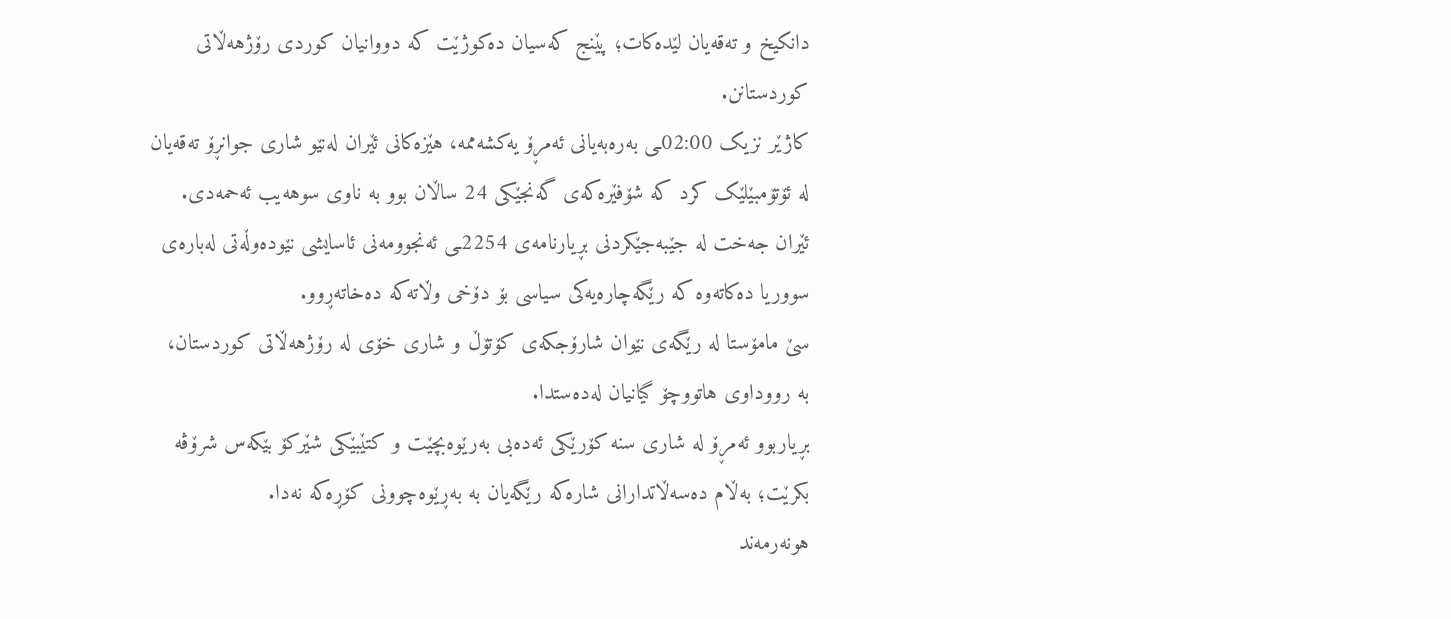دانکیخ و تەقەیان لێدەکات؛ پێنج کەسیان دەکوژێت کە دووانیان کوردی رۆژهەڵاتی کوردستانن.
کاژێر نزیک 02:00ـی بەرەبەیانی ئەمڕۆ یەکشەممە، هێزەکانی ئێران لەنێو شاری جوانڕۆ تەقەیان لە ئۆتۆمبێلێک کرد کە شۆفێرەکەی گەنجێکی 24 ساڵان بوو بە ناوی سوهەیب ئەحمەدی.
ئێران جەخت لە جێبەجێکردنی بڕیارنامەی 2254ـی ئەنجوومەنی ئاسایشی نێودەوڵەتی لەبارەی سووریا دەکاتەوە کە رێگەچارەیەکی سیاسی بۆ دۆخی وڵاتەکە دەخاتەڕوو.
سێ مامۆستا لە رێگەی نێوان شارۆجکەی کۆتۆڵ و شاری خۆی لە رۆژهەڵاتی کوردستان، بە رووداوی هاتووچۆ گیانیان لەدەستدا.
بڕیاربوو ئەمڕۆ لە شاری سنە کۆرێکی ئەدەبی بەرێوەبچێت و کتێبێکی شێرکۆ بێکەس شرۆڤە بکرێت؛ بەڵام دەسەڵاتدارانی شارەکە رێگەیان بە بەڕێوەچوونی کۆڕەکە نەدا.
هونەرمەند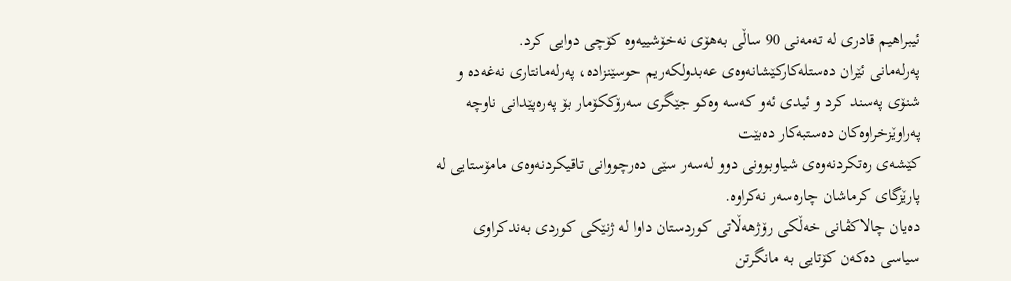ئیبراهیم قادری لە تەمەنی 90 ساڵی بەهۆی نەخۆشییەوە کۆچی دوایی کرد.
پەرلەمانی ئێران دەستلەکارکێشانەوەی عەبدولکەریم حوسێنزادە، پەرلەمانتاری نەغەدە و شنۆی پەسند کرد و ئیدی ئەو کەسە وەکو جێگری سەرۆککۆمار بۆ پەرەپێدانی ناوچە پەراوێزخراوەکان دەستبەکار دەبێت
کێشەی رەتکردنەوەی شیاوبوونی دوو لەسەر سێی دەرچووانی تاقیکردنەوەی مامۆستایی لە پارێزگای کرماشان چارەسەر نەکراوە.
دەیان چالاکڤانی خەڵکی رۆژهەڵاتی کوردستان داوا لە ژنێکی کوردی بەندکراوی سیاسی دەکەن کۆتایی بە مانگرتن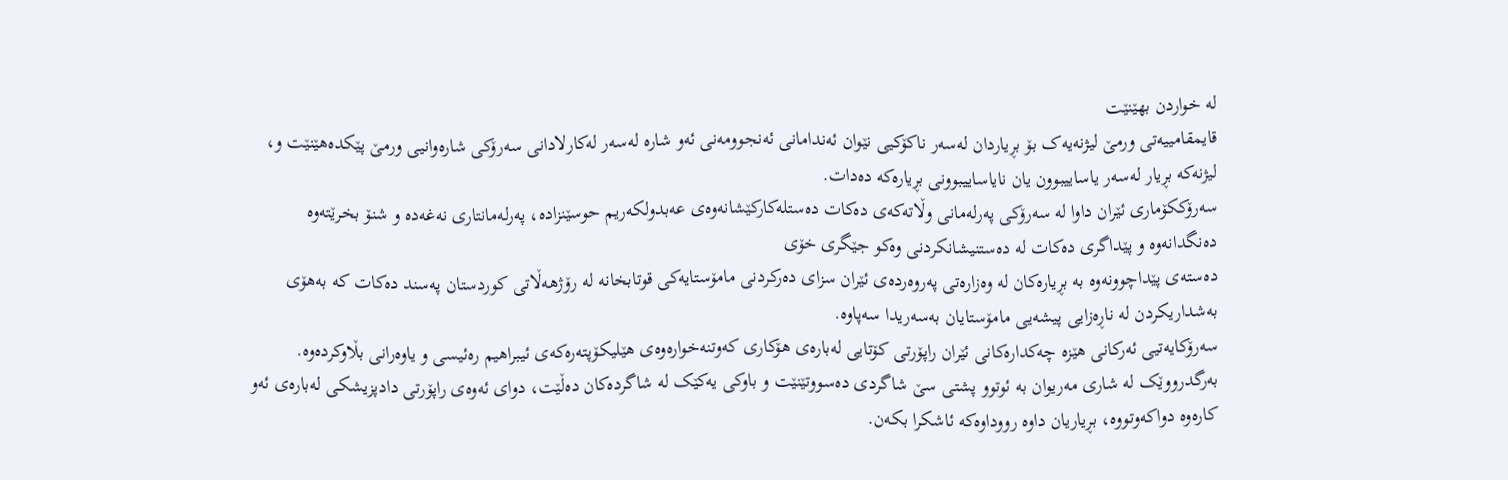لە خواردن بهێنێت
قایمقامییەتی ورمێ لیژنەیەک بۆ بڕیاردان لەسەر ناکۆکیی نێوان ئەندامانی ئەنجوومەنی ئەو شارە لەسەر لەکارلادانی سەرۆکی شارەوانیی ورمێ پێکدەهێنێت و، لیژنەکە بڕیار لەسەر یاساییبوون یان نایاساییبوونی بڕیارەکە دەدات.
سەرۆککۆماری ئێران داوا لە سەرۆکی پەرلەمانی وڵاتەکەی دەکات دەستلەکارکێشانەوەی عەبدولکەریم حوسێنزادە، پەرلەمانتاری نەغەدە و شنۆ بخرێتەوە دەنگدانەوە و پێداگری دەکات لە دەستنیشانکردنی وەکو جێگری خۆی
دەستەی پێداچوونەوە بە بڕیارەکان لە وەزارەتی پەروەردەی ئێران سزای دەرکردنی مامۆستایەکی قوتابخانە لە رۆژهەڵاتی کوردستان پەسند دەکات کە بەهۆی بەشداریکردن لە ناڕەزایی پیشەیی مامۆستایان بەسەریدا سەپاوە.
سەرۆکایەتیی ئەرکانی هێزە چەکدارەکانی ئێران راپۆرتی کۆتایی لەبارەی هۆکاری کەوتنەخوارەوەی هێلیکۆپتەرەکەی ئیبراهیم رەئیسی و یاوەرانی بڵاوکردەوە.
بەرگدرووێک لە شاری مەریوان بە ئوتوو پشتی سێ شاگردی دەسووتێنێت و باوکی یەکێک لە شاگردەکان دەڵێت، دوای ئەوەی راپۆرتی دادپزیشکی لەبارەی ئەو کارەوە دواکەوتووە، بڕیاریان داوە رووداوەکە ئاشکرا بکەن.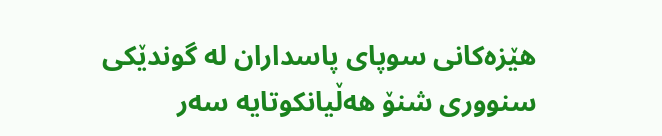هێزەکانی سوپای پاسداران لە گوندێکی سنووری شنۆ هەڵیانکوتایە سەر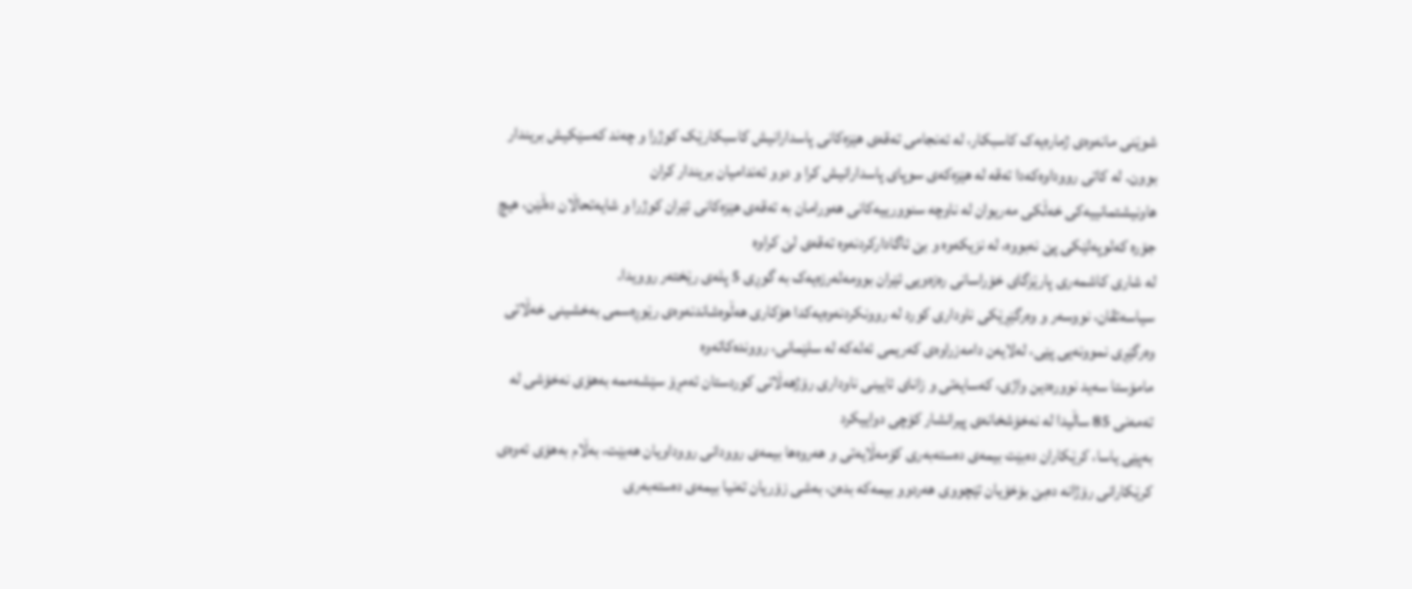شوێنی مانەوەی ژمارەیەک کاسبکار، لە ئەنجامی تەقەی هێزەکانی پاسدارانیش کاسبکارێک کوژرا و چەند کەسێکیش بریندار بوون. لە کاتی رووداوەکەدا تەقە لە هێزەکەی سوپای پاسدارانیش کرا و دوو ئەندامیان بریندار کران
هاونیشتمانییەکی خەڵکی مەریوان لە ناوچە سنوورییەکانی هەورامان بە تەقەی هێزەکانی ئێران کوژرا و شایەتحاڵان دەڵێن، هیچ جۆرە کەلوپەلێکی پێ نەبووە، لە نزیکەوە و بێ ئاگادارکردنەوە تەقەی لێ کراوە
لە شاری کاشمەری پارێزگای خۆراسانی رەزەویی ئێران بوومەلەرزەیەک بە گوڕی 5 پلەی رێختەر روویدا.
سیاسەتڤان، نووسەر و وەرگێڕێکی ناوداری کورد لە روونکردنەوەیەکدا هۆکاری هەڵوەشاندنەوەی رێوڕەسمی بەخشینی خەڵاتی وەرگێڕی نموونەیی پێی، لەلایەن دامەزراوەی کەریمی ئەلەکە لە سلێمانی، رووندەکاتەوە
مامۆستا سەید نوورەدین واژی، کەسایەتی و زانای ئایینی ناوداری رۆژهەڵاتی کوردستان ئەمڕۆ سێشەممە بەهۆی نەخۆشی لە تەمەنی 85 ساڵیدا لە نەخۆشخانەی پیرانشار کۆچی دواییکرد
بەپێی یاسا، کرێکاران دەبێت بیمەی دەستەبەری کۆمەڵایەتی و هەروەها بیمەی روودانی رووداویان هەبێت، بەڵام بەهۆی ئەوەی کرێکارانی رۆژانە دەبێ بۆخۆیان تێچووی هەردوو بیمەکە بدەن، بەشی زۆریان تەنیا بیمەی دەستەبەری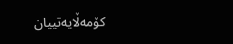کۆمەڵایەتییان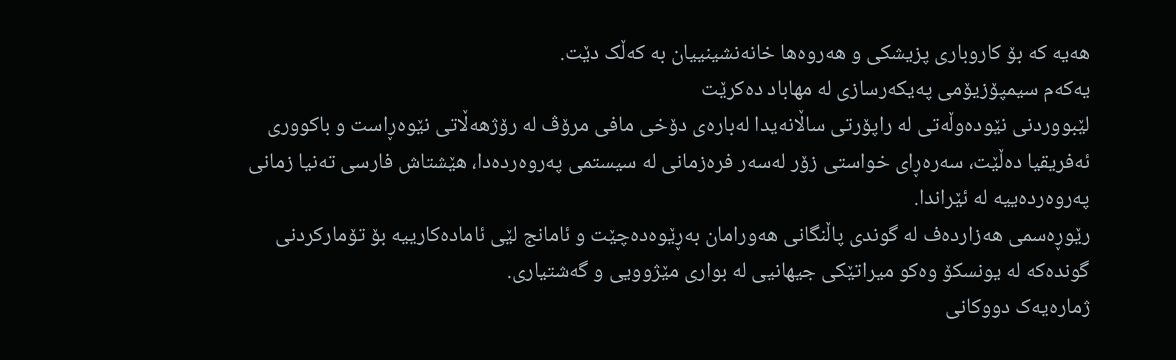هەیە کە بۆ کاروباری پزیشکی و هەروەها خانەنشینییان بە کەڵک دێت.
یەکەم سیمپۆزیۆمی پەیکەرسازی لە مهاباد دەکرێت
لێبووردنی نێودەوڵەتی لە راپۆرتی ساڵانەیدا لەبارەی دۆخی مافی مرۆڤ لە رۆژهەڵاتی نێوەڕاست و باکووری ئەفریقیا دەڵێت، سەرەڕای خواستی زۆر لەسەر فرەزمانی لە سیستمی پەروەردەدا، هێشتاش فارسی تەنیا زمانی پەروەردەییە لە ئێراندا.
رێوڕەسمی هەزاردەف لە گوندی پاڵنگانی هەورامان بەڕێوەدەچێت و ئامانج لێی ئامادەکارییە بۆ تۆمارکردنی گوندەکە لە یونسکۆ وەکو میراتێکی جیهانیی لە بواری مێژوویی و گەشتیاری.
ژمارەیەک دووکانی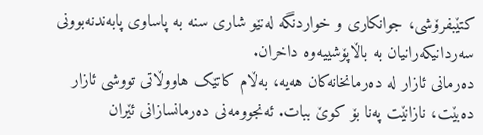کتێبفرۆشی، جوانکاری و خواردنگە لەنێو شاری سنە بە پاساوی پابەندنەبوونی سەردانیکەرانیان بە باڵاپۆشییەوە داخران.
دەرمانی ئازار لە دەرمانخانەکان هەیە، بەڵام کاتێک هاووڵاتی تووشی ئازار دەبێت، نازانێت پەنا بۆ کوێ ببات. ئەنجوومەنی دەرمانسازانی ئێران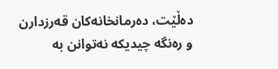دەڵێت، دەرمانخانەکان قەرزدارن و رەنگە چیدیکە نەتوانن بە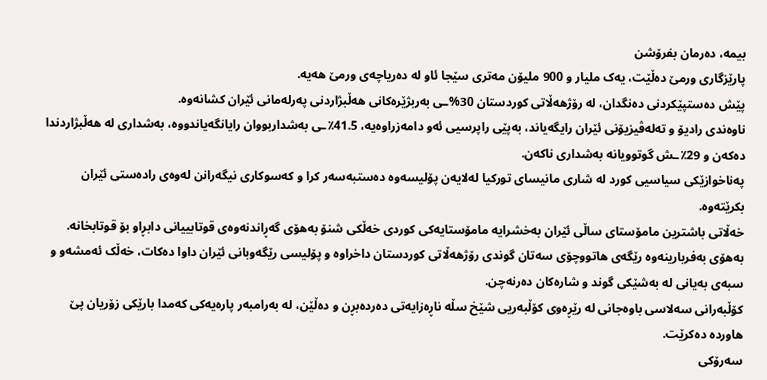بیمە، دەرمان بفرۆشن
پارێزگاری ورمێ دەڵێت، یەک ملیار و 900 ملیۆن مەتری سێجا ئاو لە دەریاچەی ورمێ هەیە.
پێش دەستپێکردنی دەنگدان، لە رۆژهەڵاتی کوردستان 30%ـی بەربژێرەکانی هەڵبژاردنی پەرلەمانی ئێران کشانەوە.
ناوەندی رادیۆ و تەلەڤیزیۆنی ئێران رایگەیاند، بەپێی راپرسیی ئەو دامەزراوەیە، 41.5٪ـی بەشداربووان رایانگەیاندووە، بەشداری لە هەڵبژاردندا دەکەن و 29٪ـش گوتوویانە بەشداری ناکەن.
پەناخوازێکی سیاسیی کورد لە شاری مانیسای تورکیا لەلایەن پۆلیسەوە دەستبەسەر کرا و کەسوکاری نیگەرانن لەوەی رادەستی ئێران بکرێتەوە.
خەڵاتی باشترین مامۆستای ساڵی ئێران بەخشرایە مامۆستایەکی کوردی خەڵکی شنۆ بەهۆی گەڕاندنەوەی قوتابییانی دابڕاو بۆ قوتابخانە.
بەهۆی بەفربارینەوە رێگەی هاتووچۆی سەتان گوندی رۆژهەڵاتی کوردستان داخراوە و پۆلیسی رێگەوبانی ئێران داوا دەکات، خەڵک ئەمشەو و سبەی بەیانی لە بەشێکی گوند و شارەکان دەرنەچن.
کۆڵبەرانی سەلاسی باوەجانی لە رێڕەوی کۆڵبەریی شێخ سڵە ناڕەزایەتی دەردەبڕن و دەڵێن، لە بەرامبەر پارەیەکی کەمدا بارێکی زۆریان پێ هاوردە دەکرێت.
سەرۆکی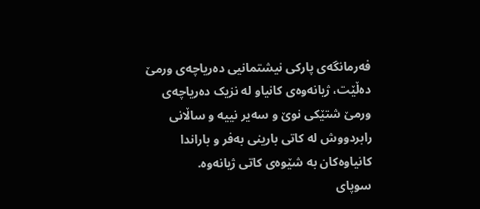فەرمانگەی پارکی نیشتمانیی دەریاچەی ورمێ دەڵێت، ژیانەوەی کانیاو لە نزیک دەریاچەی ورمێ شتێکی نوێ و سەیر نییە و ساڵانی رابردووش لە کاتی بارینی بەفر و باراندا کانیاوەکان بە شێوەی کاتی ژیانەوە.
سوپای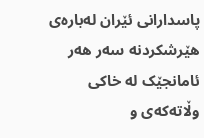پاسدارانی ئێران لەبارەی هێرشکردنە سەر هەر ئامانجێک لە خاکی وڵاتەکەی و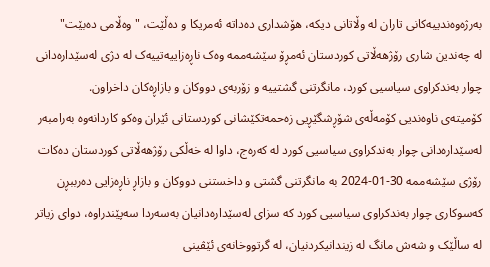بەرژەوەندییەکانی تاران لە وڵاتانی دیکە، هۆشداری دەداتە ئەمریکا و دەڵێت، "وەڵامی دەبێت"
لە چەندین شاری رۆژهەڵاتی کوردستان ئەمڕۆ سێشەممە وەک ناڕەزاییەتییەک لە دژی لەسێدارەدانی چوار بەندکراوی سیاسیی کورد، مانگرتنی گشتییە و زۆربەی دووکان و بازاڕەکان داخراون.
کۆمیتەی ناوەندیی کۆمەڵەی شۆڕشگێڕیی زەحمەتکێشانی کوردستانی ئێران وەکو کاردانەوە بەرامبەر لەسێدارەدانی چوار بەندکراوی سیاسیی کورد لە کەرەج، داوا لە خەڵکی رۆژهەڵاتی کوردستان دەکات رۆژی سێشەممە 30-01-2024 بە مانگرتنی گشتی و داخستنی دووکان و بازاڕ ناڕەزایی دەرببڕن
کەسوکاری چوار بەندکراوی سیاسیی کورد کە سزای لەسێدارەدانیان بەسەردا سەپێندراوە، دوای زیاتر لە ساڵێک و شەش مانگ لە زیندانیکردنیان، لە گرتووخانەی ئێڤینی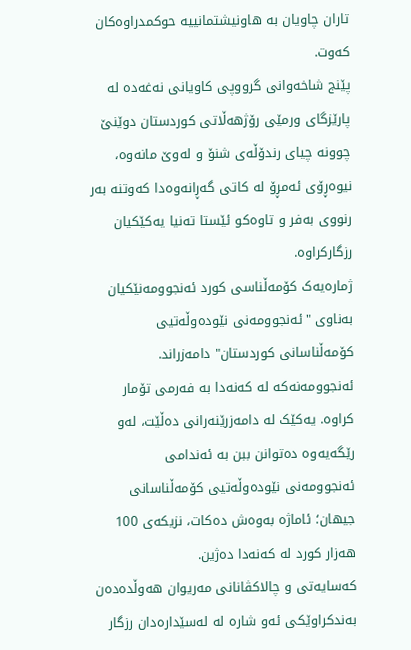تاران چاویان بە هاونیشتمانییە حوکمدراوەکان کەوت.
پێنج شاخەوانی گرووپی کاویانی نەغەدە لە پارێزگای ورمێی رۆژهەڵاتی کوردستان دوێنێ چوونە چیای رندۆڵەی شنۆ و لەوێ مانەوە، نیوەڕۆی ئەمڕۆ لە کاتی گەڕانەوەدا کەوتنە بەر رنووی بەفر و تاوەکو ئێستا تەنیا یەکێکیان رزگارکراوە.
ژمارەیەک کۆمەڵناسی کورد ئەنجوومەنێکیان بەناوی "ئەنجوومەنی نێودەوڵەتیی کۆمەڵناسانی کوردستان" دامەزراند. ئەنجوومەنەکە لە کەنەدا بە فەرمی تۆمار کراوە. یەکێک لە دامەزرێنەرانی دەڵێت، لەو رێگەیەوە دەتوانن ببن بە ئەندامی ئەنجوومەنی نێودەوڵەتیی کۆمەڵناسانی جیهان؛ ئاماژە بەوەش دەکات، نزیکەی 100 هەزار کورد لە کەنەدا دەژین.
کەسایەتی و چالاکڤانانی مەریوان هەوڵدەدەن بەندکراوێکی ئەو شارە لە لەسێدارەدان رزگار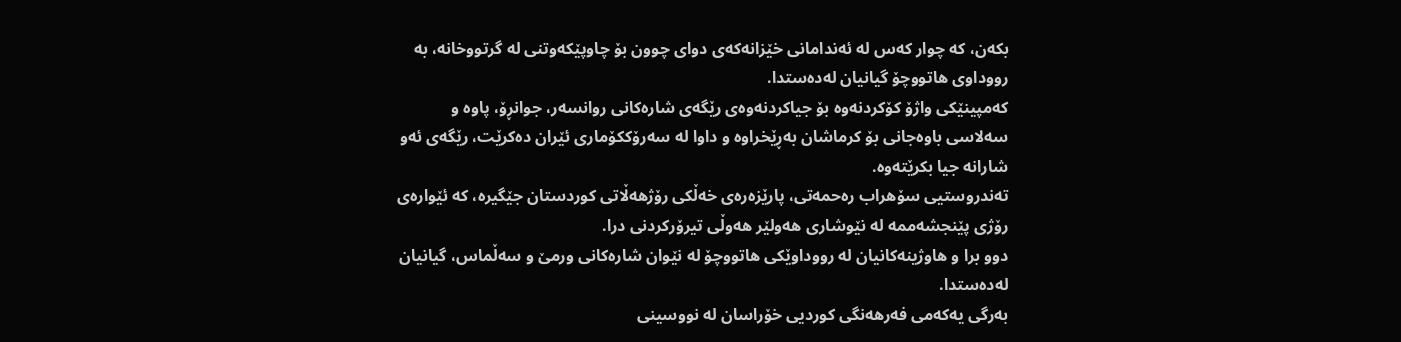بکەن، کە چوار کەس لە ئەندامانی خێزانەکەی دوای چوون بۆ چاوپێکەوتنی لە گرتووخانە، بە رووداوی هاتووچۆ گیانیان لەدەستدا.
کەمپینێکی واژۆ کۆکردنەوە بۆ جیاکردنەوەی رێگەی شارەکانی روانسەر، جوانڕۆ، پاوە و سەلاسی باوەجانی بۆ کرماشان بەڕێخراوە و داوا لە سەرۆککۆماری ئێران دەکرێت، رێگەی ئەو شارانە جیا بکرێتەوە.
تەندروستیی سۆهراب رەحمەتی، پارێزەرەی خەڵکی رۆژهەڵاتی کوردستان جێگیرە، کە ئێوارەی رۆژی پێنجشەممە لە نێوشاری هەولێر هەوڵی تیرۆرکردنی درا.
دوو برا و هاوژینەکانیان لە رووداوێکی هاتووچۆ لە نێوان شارەکانی ورمێ و سەڵماس، گیانیان لەدەستدا.
بەرگی یەکەمی فەرهەنگی کوردیی خۆراسان لە نووسینی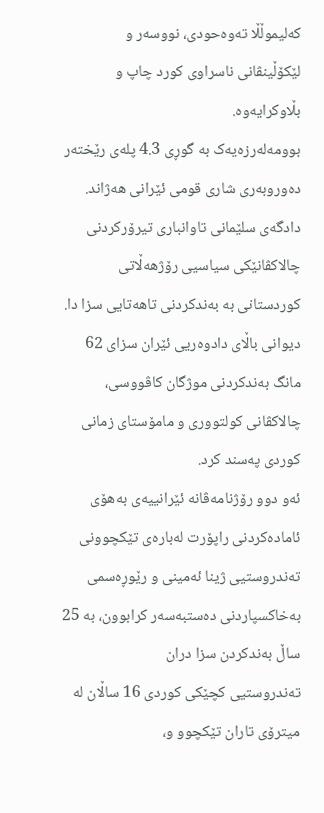کەلیموڵڵا تەوەحودی، نووسەر و لێکۆڵینڤانی ناسراوی کورد چاپ و بڵاوکرایەوە.
بوومەلەرزەیەک بە گوڕی 4.3 پلەی رێختەر دەوروبەری شاری قومی ئێرانی هەژاند.
دادگەی سلێمانی تاوانباری تیرۆرکردنی چالاکڤانێکی سیاسیی رۆژهەڵاتی کوردستانی بە بەندکردنی تاهەتایی سزا دا.
دیوانی باڵای دادوەریی ئێران سزای 62 مانگ بەندکردنی موژگان کاڤووسی، چالاکڤانی کولتووری و مامۆستای زمانی کوردی پەسند کرد.
ئەو دوو رۆژنامەڤانە ئێرانییەی بەهۆی ئامادەکردنی راپۆرت لەبارەی تێکچوونی تەندروستیی ژینا ئەمینی و رێوڕەسمی بەخاکسپاردنی دەستبەسەر کرابوون، بە 25 ساڵ بەندکردن سزا دران
تەندروستیی کچێکی کوردی 16 ساڵان لە میترۆی تاران تێکچوو و،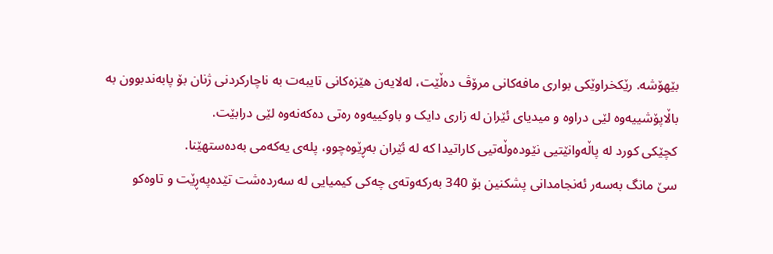بێهۆشە. رێکخراوێکی بواری مافەکانی مرۆڤ دەڵێت، لەلایەن هێزەکانی تایبەت بە ناچارکردنی ژنان بۆ پابەندبوون بە باڵاپۆشییەوە لێی دراوە و میدیای ئێران لە زاری دایک و باوکییەوە رەتی دەکەنەوە لێی درابێت.
کچێکی کورد لە پاڵەوانێتیی نێودەوڵەتیی کاراتیدا کە لە ئێران بەڕێوەچوو، پلەی یەکەمی بەدەستهێنا.
سێ مانگ بەسەر ئەنجامدانی پشکنین بۆ 340 بەرکەوتەی چەکی کیمیایی لە سەردەشت تێدەپەڕێت و تاوەکو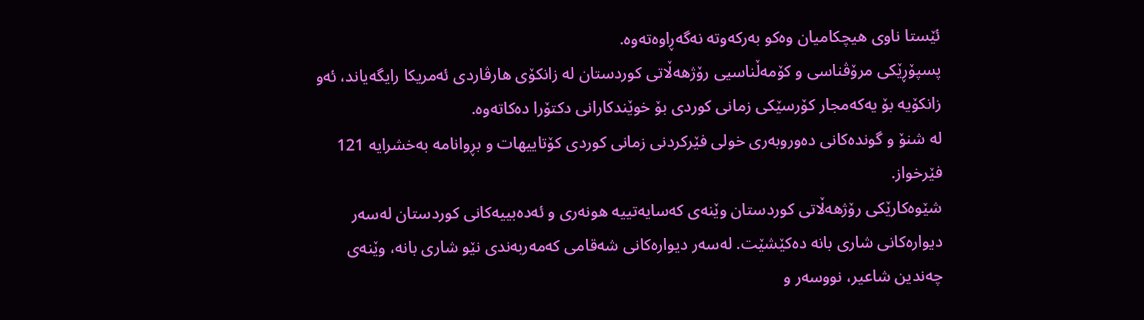ئێستا ناوی هیچکامیان وەکو بەرکەوتە نەگەڕاوەتەوە.
پسپۆڕێکی مرۆڤناسی و کۆمەڵناسیی رۆژهەڵاتی کوردستان لە زانکۆی هارڤاردی ئەمریکا رایگەیاند، ئەو زانکۆیە بۆ یەکەمجار کۆرسێکی زمانی کوردی بۆ خوێندکارانی دکتۆرا دەکاتەوە.
لە شنۆ و گوندەکانی دەوروبەری خولی فێرکردنی زمانی کوردی کۆتاییهات و بڕوانامە بەخشرایە 121 فێرخواز.
شێوەکارێکی رۆژهەڵاتی کوردستان وێنەی کەسایەتییە هونەری و ئەدەبییەکانی کوردستان لەسەر دیوارەکانی شاری بانە دەکێشێت. لەسەر دیوارەکانی شەقامی کەمەربەندی نێو شاری بانە، وێنەی چەندین شاعیر، نووسەر و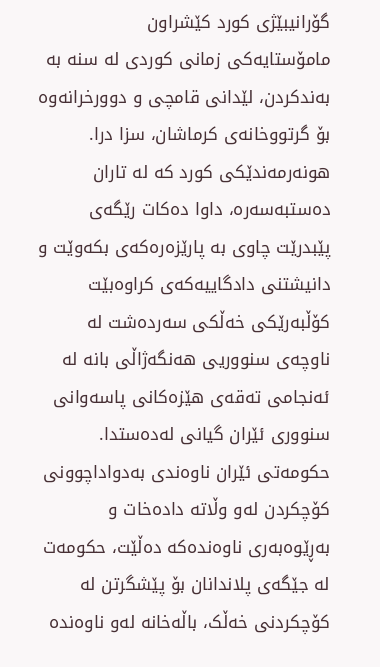گۆرانیبێژی کورد کێشراون
مامۆستایەکی زمانی کوردی لە سنە بە بەندکردن، لێدانی قامچی و دوورخرانەوە بۆ گرتووخانەی کرماشان، سزا درا.
هونەرمەندێکی کورد کە لە تاران دەستبەسەرە، داوا دەکات رێگەی پێبدرێت چاوی بە پارێزەرەکەی بکەوێت و دانیشتنی دادگاییەکەی کراوەبێت
کۆڵبەرێکی خەڵکی سەردەشت لە ناوچەی سنووریی هەنگەژاڵی بانە لە ئەنجامی تەقەی هێزەکانی پاسەوانی سنووری ئێران گیانی لەدەستدا.
حکومەتی ئێران ناوەندی بەدواداچوونی کۆچکردن لەو وڵاتە دادەخات و بەڕێوەبەری ناوەندەکە دەڵێت، حکومەت لە جێگەی پلاندانان بۆ پێشگرتن لە کۆچکردنی خەڵک، باڵەخانە لەو ناوەندە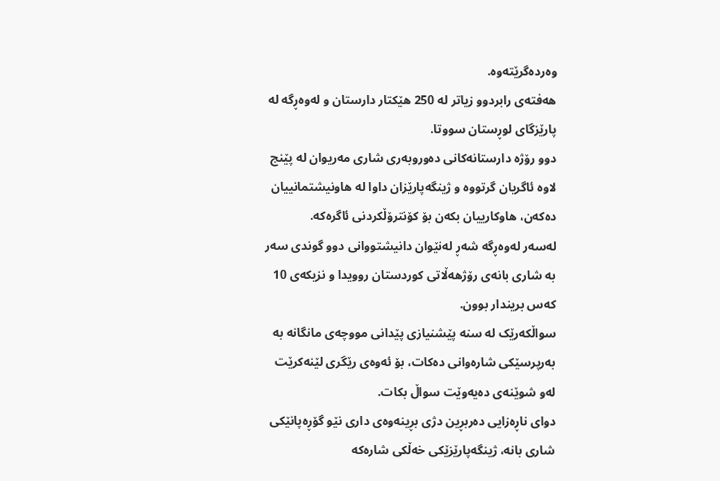وەردەگرێتەوە.
هەفتەی رابردوو زیاتر لە 250 هێکتار دارستان و لەوەڕگە لە پارێزگای لوڕستان سووتا.
دوو رۆژە دارستانەکانی دەوروبەری شاری مەریوان لە پێنج لاوە ئاگریان گرتووە و ژینگەپارێزان داوا لە هاونیشتمانییان دەکەن، هاوکارییان بکەن بۆ کۆنترۆڵکردنی ئاگرەکە.
لەسەر لەوەڕگە شەڕ لەنێوان دانیشتووانی دوو گوندی سەر بە شاری بانەی رۆژهەڵاتی کوردستان روویدا و نزیکەی 10 کەس بریندار بوون.
سواڵکەرێک لە سنە پێشنیازی پێدانی مووچەی مانگانە بە بەرپرسێکی شارەوانی دەکات، بۆ ئەوەی رێگری لێنەکرێت لەو شوێنەی دەیەوێت سواڵ بکات.
دوای ناڕەزایی دەربڕین دژی بڕینەوەی داری نێو گۆڕەپانێکی شاری بانە، ژینگەپارێزێکی خەڵکی شارەکە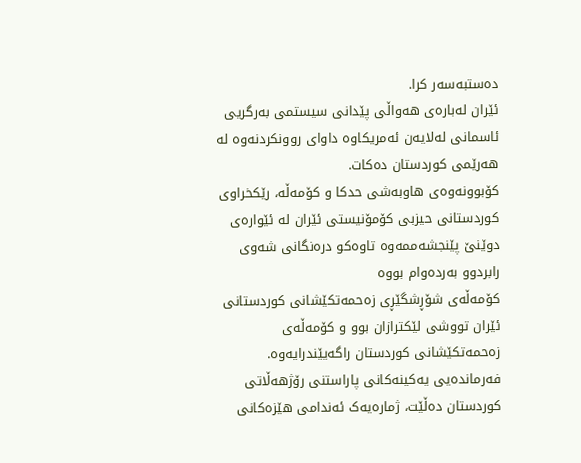دەستبەسەر کرا.
ئێران لەبارەی هەواڵی پێدانی سیستمی بەرگریی ئاسمانی لەلایەن ئەمریکاوە داوای روونکردنەوە لە هەرێمی کوردستان دەکات.
کۆبوونەوەی هاوبەشی حدکا و کۆمەڵە، رێکخراوی کوردستانی حیزبی کۆمۆنیستی ئێران لە ئێوارەی دوێنێ پێنجشەممەوە تاوەکو درەنگانی شەوی رابردوو بەردەوام بووە
کۆمەڵەی شۆڕشگێڕی زەحمەتکێشانی کوردستانی ئێران تووشی لێکترازان بوو و کۆمەڵەی زەحمەتکێشانی کوردستان راگەیێندرایەوە.
فەرماندەیی یەکینەکانی پاراستنی رۆژهەڵاتی کوردستان دەڵێت، ژمارەیەک ئەندامی هێزەکانی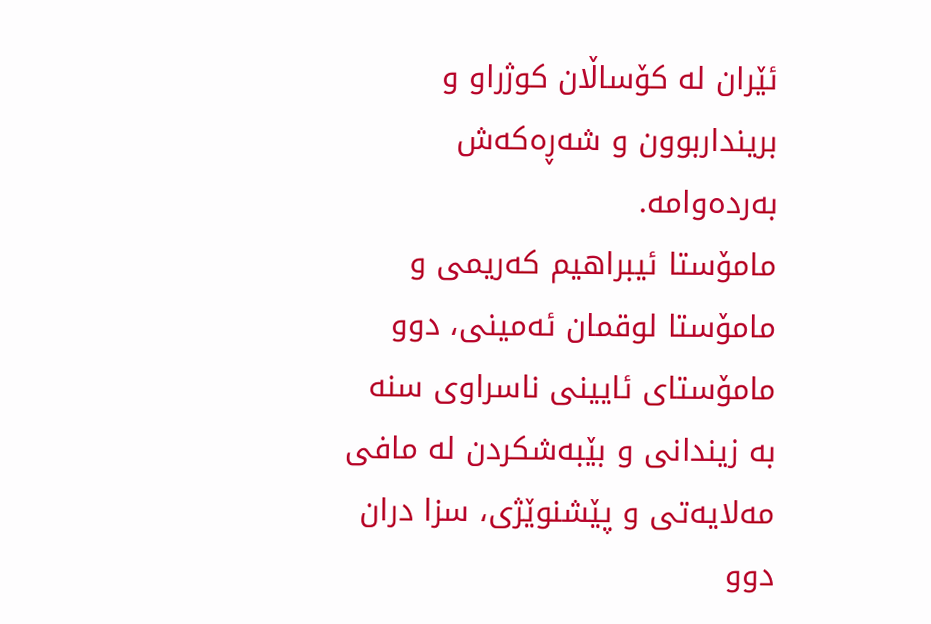ئێران لە کۆساڵان کوژراو و برینداربوون و شەڕەکەش بەردەوامە.
مامۆستا ئیبراهیم کەریمی و مامۆستا لوقمان ئەمینی، دوو مامۆستای ئایینی ناسراوی سنە بە زیندانی و بێبەشکردن لە مافی مەلایەتی و پێشنوێژی، سزا دران
دوو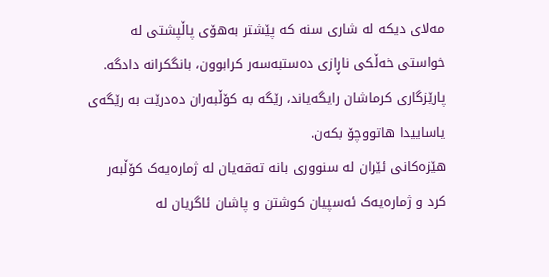مەلای دیکە لە شاری سنە کە پێشتر بەهۆی پاڵپشتی لە خواستی خەڵکی ناڕازی دەستبەسەر کرابوون، بانگکرانە دادگە.
پارێزگاری کرماشان رایگەیاند، رێگە بە کۆڵبەران دەدرێت بە رێگەی یاساییدا هاتووچۆ بکەن.
هێزەکانی ئێران لە سنووری بانە تەقەیان لە ژمارەیەک کۆڵبەر کرد و ژمارەیەک ئەسپیان کوشتن و پاشان ئاگریان لە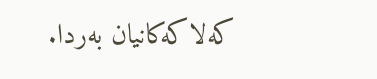کەلاکەکانیان بەردا.